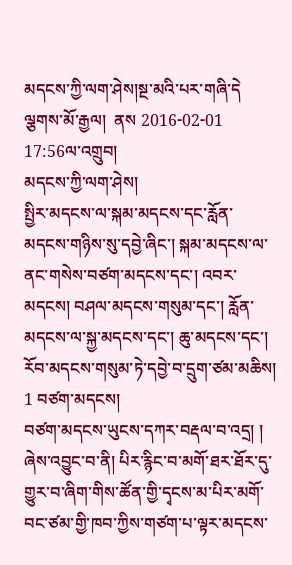མདངས་ཀྱི་ལག་ཤེས།སྔ་མའི་པར་གཞི་དེ ལྕགས་མོ་རྒྱལ།  ནས 2016-02-01 17:56ལ་འགྲུབ།
མདངས་ཀྱི་ལག་ཤེས།
སྤྱིར་མདངས་ལ་སྐམ་མདངས་དང་རློན་མདངས་གཉིས་སུ་དབྱེ་ཞིང་། སྐམ་མདངས་ལ་ནང་གསེས་བཙག་མདངས་དང་། འབར་མདངས། བཤལ་མདངས་གསུམ་དང་། རློན་མདངས་ལ་སྐྱ་མདངས་དང་། ཆུ་མདངས་དང་། རོབ་མདངས་གསུམ་ཏེ་དབྱེ་བ་དྲུག་ཙམ་མཆིས།
1 བཙག་མདངས།
བཙག་མདངས་ཡུངས་དཀར་བརྡལ་བ་འདྲ། ། ཞེས་འབྱུང་བ་ནི། པིར་རྙིང་བ་མགོ་ཐར་ཐོར་དུ་གྱུར་བ་ཞིག་གིས་ཚོན་གྱི་དྭངས་མ་པིར་མགོ་བང་ཙམ་གྱི་ཁབ་ཀྱིས་གཙག་པ་ལྟར་མདངས་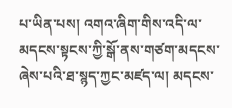པ་ཡིན་པས། འགའ་ཞིག་གིས་འདི་ལ་མདངས་སྟངས་ཀྱི་སྒོ་ནས་གཙག་མདངས་ཞེས་པའི་ཐ་སྙད་ཀྱང་མཛད་ལ། མདངས་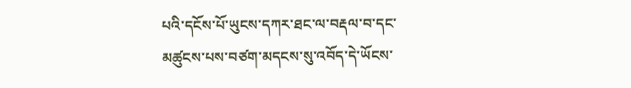པའི་དངོས་པོ་ཡུངས་དཀར་ཐང་ལ་བརྡལ་བ་དང་མཚུངས་པས་བཙག་མདངས་སུ་འབོད་དེ་ཡོངས་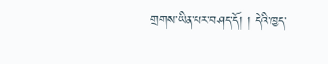གྲགས་ཡིན་པར་བཤད་དོ། ། དེའི་ཁྱད་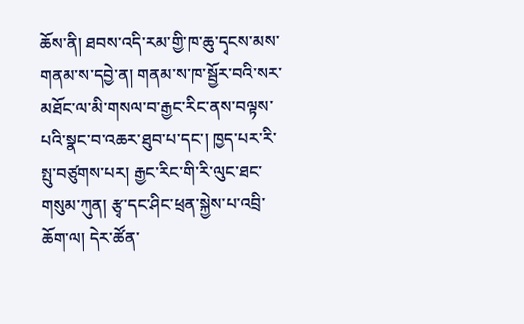ཆོས་ནི། ཐབས་འདི་རམ་གྱི་ཁ་ཆུ་དྭངས་མས་གནམ་ས་དབྱེ་ན། གནམ་ས་ཁ་སྦྱོར་བའི་སར་མཐོང་ལ་མི་གསལ་བ་རྒྱང་རིང་ནས་བལྟས་པའི་སྣང་བ་འཆར་ཐུབ་པ་དང་། ཁྱད་པར་རི་སྤུ་བཙུགས་པར། རྒྱང་རིང་གི་རི་ལུང་ཐང་གསུམ་ཀུན། རྩྭ་དང་ཤིང་ཕྲན་སྐྱེས་པ་འབྲི་ཆོག་ལ། དེར་ཚོན་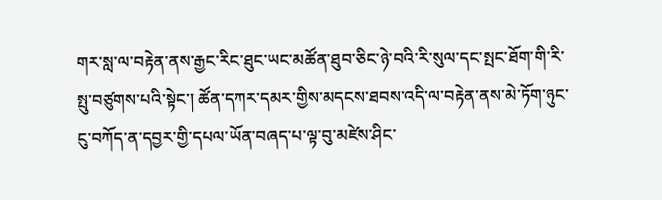གར་སླ་ལ་བརྟེན་ནས་རྒྱང་རིང་ཐུང་ཡང་མཚོན་ཐུབ་ཅིང་ཉེ་བའི་རི་སུལ་དང་སྤང་ཐོག་གི་རི་སྤུ་བཙུགས་པའི་སྟེང་། ཚོན་དཀར་དམར་གྱིས་མདངས་ཐབས་འདི་ལ་བརྟེན་ནས་མེ་ཏོག་ཉུང་ངུ་བཀོད་ན་དབྱར་གྱི་དཔལ་ཡོན་བཞད་པ་ལྟ་བུ་མཛེས་ཤིང་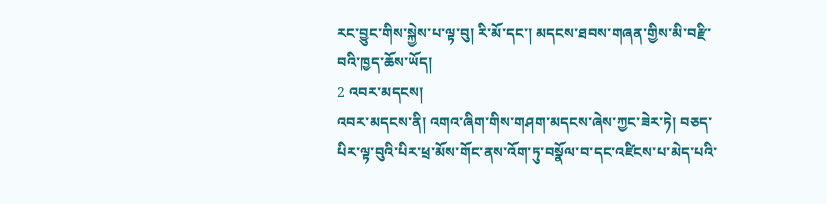རང་བྱུང་གིས་སྐྱེས་པ་ལྟ་བུ། རི་མོ་དང་། མདངས་ཐབས་གཞན་གྱིས་མི་བརྫི་བའི་ཁྱད་ཆོས་ཡོད།
2 འབར་མདངས།
འབར་མདངས་ནི། འགའ་ཞིག་གིས་གཤག་མདངས་ཞེས་ཀྱང་ཟེར་ཏེ། བཅད་པིར་ལྟ་བུའི་པིར་ཕྲ་མོས་གོང་ནས་འོག་ཏུ་བསྣོལ་བ་དང་འཛིངས་པ་མེད་པའི་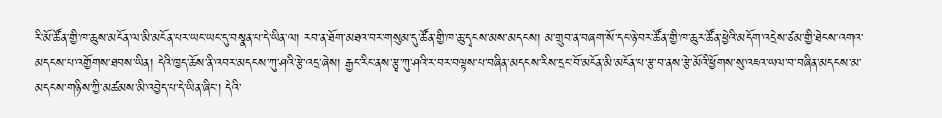རི་མོ་ཚོན་གྱི་ཁ་ཆུས་མངོན་ལ་མི་མངོན་པར་ཡང་ཡང་དུ་བསྣན་པ་དེ་ཡིན་ལ། རབ་ན་ཐོག་མཐའ་བར་གསུམ་དུ་ཚོན་གྱི་ཁ་ཆུ་དྭངས་མས་མདངས། མ་གྲུབ་ན་བཞག་སོ་དང་ཉེ་བར་ཚོན་གྱི་ཁ་ཆུར་ཚོན་ཕྱེའི་མདོག་འདྲེས་ཙམ་གྱི་ཐེངས་འགའ་མདངས་པ་འགྱོགས་ཐབས་ཡིན། དེའི་ཁྱད་ཆོས་ནི་འབར་མདངས་ཀུ་ཤའི་རྩེ་འདྲ་ཞེས། རྒྱང་རིང་ནས་རྩྭ་ཀུ་ཤའི་ར་བར་བལྟས་པ་བཞིན་མདངས་རིས་དྲང་བོ་མངོན་མི་མངོན་པ་རྩ་བ་ནས་རྩེ་མོའི་ཕྱོགས་སུ་འཇའ་ཡལ་བ་བཞིན་མདངས་མ་མདངས་གཉིས་ཀྱི་མཚམས་མི་འབྱེད་པ་དེ་ཡིན་ཞིང་། དེའི་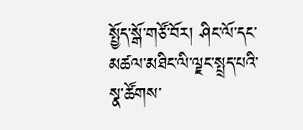སྤྱོད་སྒོ་གཙོ་བོར། ཤིང་ལོ་དང་མཚལ་མཐིང་ལི་ལྗང་སྤྲད་པའི་སྣ་ཚོགས་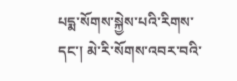པདྨ་སོགས་སྐྱེས་པའི་རིགས་དང་། མེ་རི་སོགས་འབར་བའི་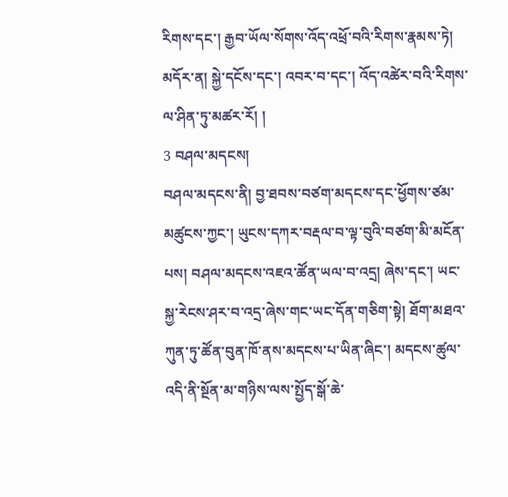རིགས་དང་། རྒྱབ་ཡོལ་སོགས་འོད་འཕྲོ་བའི་རིགས་རྣམས་ཏེ། མདོར་ན། སྐྱེ་དངོས་དང་། འབར་བ་དང་། འོད་འཚེར་བའི་རིགས་ལ་ཤིན་ཏུ་མཚར་རོ། །
3 བཤལ་མདངས།
བཤལ་མདངས་ནི། བྱ་ཐབས་བཙག་མདངས་དང་ཕྱོགས་ཙམ་མཚུངས་ཀྱང་། ཡུངས་དཀར་བརྡལ་བ་ལྟ་བུའི་བཙག་མི་མངོན་པས། བཤལ་མདངས་འཇའ་ཚོན་ཡལ་བ་འདྲ། ཞེས་དང་། ཡང་སྐྱ་རེངས་ཤར་བ་འདྲ་ཞེས་གང་ཡང་དོན་གཅིག་སྟེ། ཐོག་མཐའ་ཀུན་ཏུ་ཚོན་བུན་ཁོ་ནས་མདངས་པ་ཡིན་ཞིང་། མདངས་ཚུལ་འདི་ནི་སྔོན་མ་གཉིས་ལས་སྤྱོད་སྒོ་ཆེ་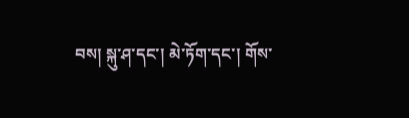བས། སྐུ་ཤ་དང་། མེ་ཏོག་དང་། གོས་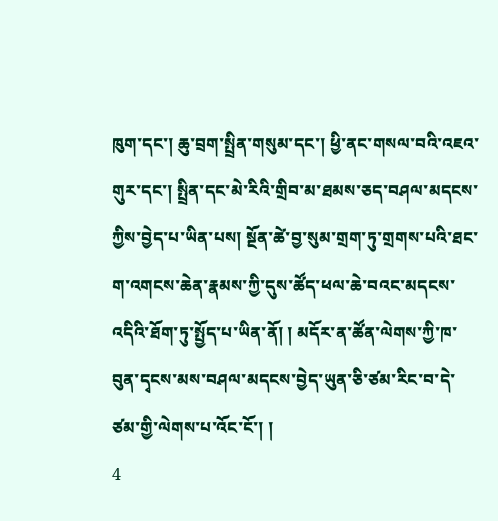ཁུག་དང་། ཆུ་བྲག་སྤྲིན་གསུམ་དང་། ཕྱི་ནང་གསལ་བའི་འཇའ་གུར་དང་། སྤྲིན་དང་མེ་རིའི་གྲིབ་མ་ཐམས་ཅད་བཤལ་མདངས་ཀྱིས་བྱེད་པ་ཡིན་པས། སྔོན་ཚེ་བྱ་སུམ་གྲག་ཏུ་གྲགས་པའི་ཐང་ག་འགངས་ཆེན་རྣམས་ཀྱི་དུས་ཚོད་ཕལ་ཆེ་བའང་མདངས་འདིའི་ཐོག་ཏུ་སྤྱོད་པ་ཡིན་ནོ། ། མདོར་ན་ཚོན་ལེགས་ཀྱི་ཁ་བུན་དྭངས་མས་བཤལ་མདངས་བྱེད་ཡུན་ཅི་ཙམ་རིང་བ་དེ་ཙམ་གྱི་ལེགས་པ་འོང་ངོ་། །
4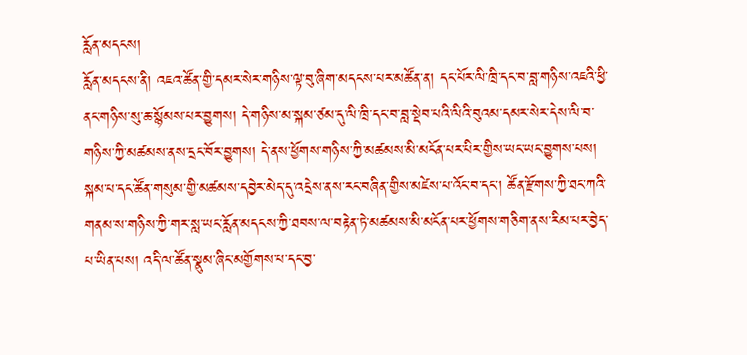རློན་མདངས།
རློན་མདངས་ནི། འཇའ་ཚོན་གྱི་དམར་སེར་གཉིས་ལྟ་བུ་ཞིག་མདངས་པར་མཚོན་ན། དང་པོར་ལི་ཁྲི་དང་བ་བླ་གཉིས་འཇའི་ཕྱི་ནང་གཉིས་སུ་ཆ་སྙོམས་པར་བྱུགས། དེ་གཉིས་མ་སྐམ་ཙམ་དུ་ལི་ཁྲི་དང་བ་བླ་སྡེབ་པའི་ལིའི་བུའམ་དམར་སེར་དེས་ལི་བ་གཉིས་ཀྱི་མཚམས་ནས་དྲང་བོར་བྱུགས། དེ་ནས་ཕྱོགས་གཉིས་ཀྱི་མཚམས་མི་མངོན་པར་པིར་གྱིས་ཡང་ཡང་བྱུགས་པས། སྐམ་པ་དང་ཚོན་གསུམ་གྱི་མཚམས་དབྱེར་མེད་དུ་འདྲེས་ནས་རང་བཞིན་གྱིས་མཛེས་པ་འོང་བ་དང་། ཚོན་རྫོགས་ཀྱི་ཐང་ཀའི་གནམ་ས་གཉིས་ཀྱི་གར་སླ་ཡང་རློན་མདངས་ཀྱི་ཐབས་ལ་བརྟེན་ཏེ་མཚམས་མི་མངོན་པར་ཕྱོགས་གཅིག་ནས་རིམ་པར་བྱེད་པ་ཡིན་པས། འདི་ལ་ཚོན་སྣུམ་ཞིང་མགྱོགས་པ་དང་བྱ་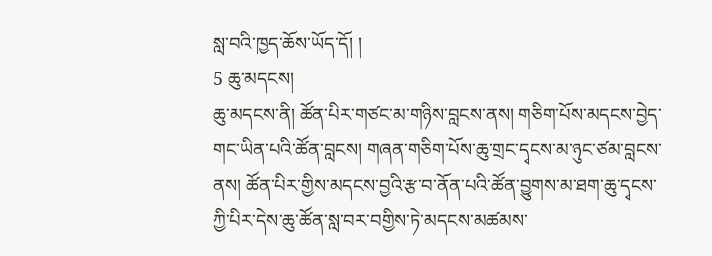སླ་བའི་ཁྱད་ཆོས་ཡོད་དོ། །
5 ཆུ་མདངས།
ཆུ་མདངས་ནི། ཚོན་པིར་གཙང་མ་གཉིས་བླངས་ནས། གཅིག་པོས་མདངས་བྱེད་གང་ཡིན་པའི་ཚོན་བླངས། གཞན་གཅིག་པོས་ཆུ་གྲང་དྭངས་མ་ཉུང་ཙམ་བླངས་ནས། ཚོན་པིར་གྱིས་མདངས་བྱའི་རྩ་བ་ནོན་པའི་ཚོན་བྱུགས་མ་ཐག་ཆུ་དྭངས་ཀྱི་པིར་དེས་ཆུ་ཚོན་སླ་བར་བགྱིས་ཏེ་མདངས་མཚམས་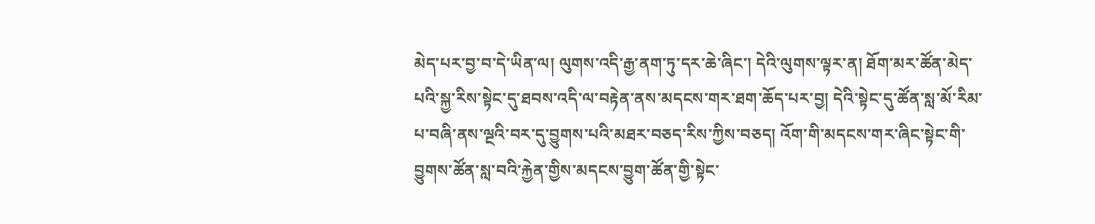མེད་པར་བྱ་བ་དེ་ཡིན་ལ། ལུགས་འདི་རྒྱ་ནག་ཏུ་དར་ཆེ་ཞིང་། དེའི་ལུགས་ལྟར་ན། ཐོག་མར་ཚོན་མེད་པའི་སྐྱ་རིས་སྟེང་དུ་ཐབས་འདི་ལ་བརྟེན་ནས་མདངས་གར་ཐག་ཆོད་པར་བྱ། དེའི་སྟེང་དུ་ཚོན་སླ་མོ་རིམ་པ་བཞི་ནས་ལྔའི་བར་དུ་བྱུགས་པའི་མཐར་བཅད་རིས་ཀྱིས་བཅད། འོག་གི་མདངས་གར་ཞིང་སྟེང་གི་བྱུགས་ཚོན་སླ་བའི་རྐྱེན་གྱིས་མདངས་བྱུག་ཚོན་གྱི་སྟེང་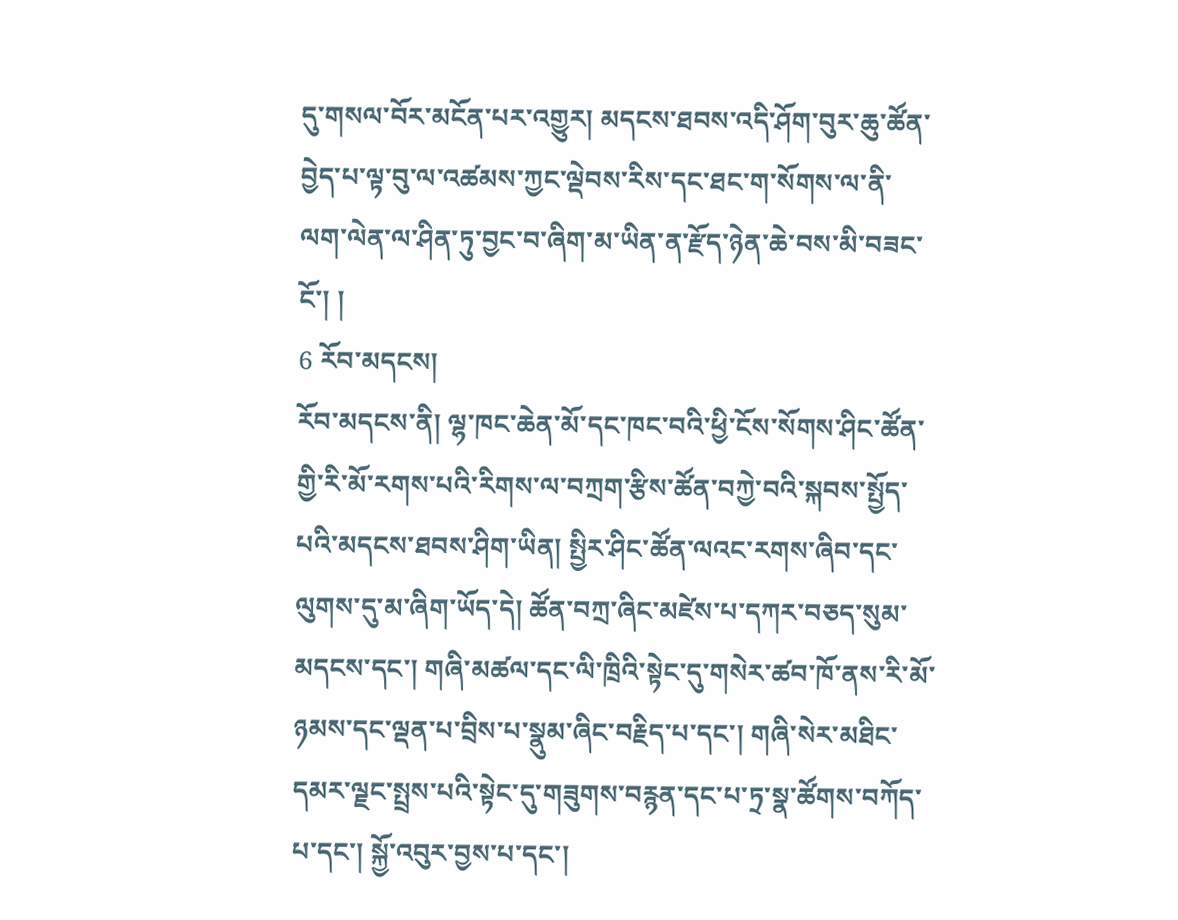དུ་གསལ་བོར་མངོན་པར་འགྱུར། མདངས་ཐབས་འདི་ཤོག་བུར་ཆུ་ཚོན་བྱེད་པ་ལྟ་བུ་ལ་འཚམས་ཀྱང་ལྡེབས་རིས་དང་ཐང་ག་སོགས་ལ་ནི་ལག་ལེན་ལ་ཤིན་ཏུ་བྱང་བ་ཞིག་མ་ཡིན་ན་རྫོད་ཉེན་ཆེ་བས་མི་བཟང་ངོ་། །
6 རོབ་མདངས།
རོབ་མདངས་ནི། ལྷ་ཁང་ཆེན་མོ་དང་ཁང་བའི་ཕྱི་ངོས་སོགས་ཤིང་ཚོན་གྱི་རི་མོ་རགས་པའི་རིགས་ལ་བཀྲག་རྩིས་ཚོན་བཀྱེ་བའི་སྐབས་སྤྱོད་པའི་མདངས་ཐབས་ཤིག་ཡིན། སྤྱིར་ཤིང་ཚོན་ལའང་རགས་ཞིབ་དང་ལུགས་དུ་མ་ཞིག་ཡོད་དེ། ཚོན་བཀྲ་ཞིང་མཛེས་པ་དཀར་བཅད་སུམ་མདངས་དང་། གཞི་མཚལ་དང་ལི་ཁྲིའི་སྟེང་དུ་གསེར་ཚབ་ཁོ་ནས་རི་མོ་ཉམས་དང་ལྡན་པ་བྲིས་པ་སྣུམ་ཞིང་བརྗིད་པ་དང་། གཞི་སེར་མཐིང་དམར་ལྗང་སྤྲས་པའི་སྟེང་དུ་གཟུགས་བརྙན་དང་པ་ཏྲ་སྣ་ཚོགས་བཀོད་པ་དང་། སྐྱོ་འབུར་བྱས་པ་དང་།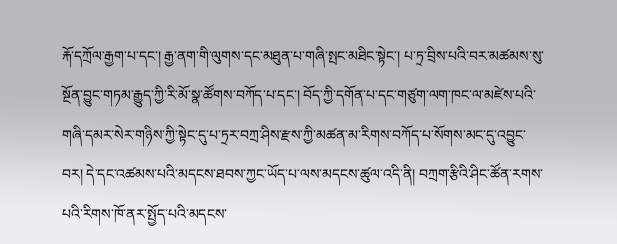རྐོ་དཀྲོལ་རྒྱག་པ་དང་། རྒྱ་ནག་གི་ལུགས་དང་མཐུན་པ་གཞི་སྤང་མཐིང་སྟེང་། པ་ཏྲ་བྲིས་པའི་བར་མཚམས་སུ་སྔོན་བྱུང་གཏམ་རྒྱུད་ཀྱི་རི་མོ་སྣ་ཚོགས་བཀོད་པ་དང་། བོད་ཀྱི་དགོན་པ་དང་གཙུག་ལག་ཁང་ལ་མཛེས་པའི་གཞི་དམར་སེར་གཉིས་ཀྱི་སྟེང་དུ་པ་ཏྲར་བཀྲ་ཤིས་རྫས་ཀྱི་མཚན་མ་རིགས་བཀོད་པ་སོགས་མང་དུ་འབྱུང་བར། དེ་དང་འཚམས་པའི་མདངས་ཐབས་ཀྱང་ཡོད་པ་ལས་མདངས་ཚུལ་འདི་ནི། བཀྲག་རྩིའི་ཤིང་ཚོན་རགས་པའི་རིགས་ཁོ་ནར་སྤྱོད་པའི་མདངས་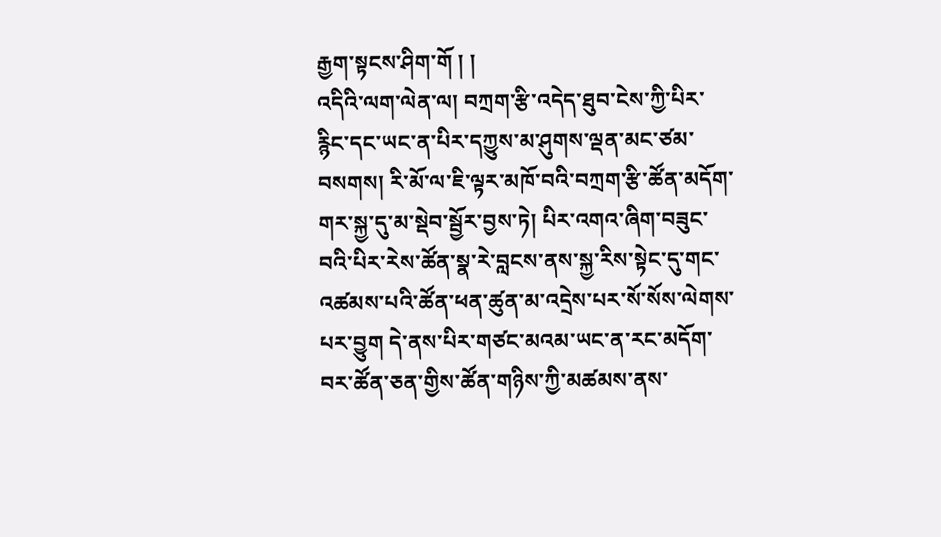རྒྱག་སྟངས་ཤིག་གོ ། །
འདིའི་ལག་ལེན་ལ། བཀྲག་རྩི་འདེད་ཐུབ་ངེས་ཀྱི་པིར་རྙིང་དང་ཡང་ན་པིར་དཀྱུས་མ་ཤུགས་ལྡན་མང་ཙམ་བསགས། རི་མོ་ལ་ཇི་ལྟར་མཁོ་བའི་བཀྲག་རྩི་ཚོན་མདོག་གར་སྐྱ་དུ་མ་སྡེབ་སྦྱོར་བྱས་ཏེ། པིར་འགའ་ཞིག་བཟུང་བའི་པིར་རེས་ཚོན་སྣ་རེ་བླངས་ནས་སྐྱ་རིས་སྟེང་དུ་གང་འཚམས་པའི་ཚོན་ཕན་ཚུན་མ་འདྲེས་པར་སོ་སོས་ལེགས་པར་བྱུག དེ་ནས་པིར་གཙང་མའམ་ཡང་ན་རང་མདོག་བར་ཚོན་ཅན་གྱིས་ཚོན་གཉིས་ཀྱི་མཚམས་ནས་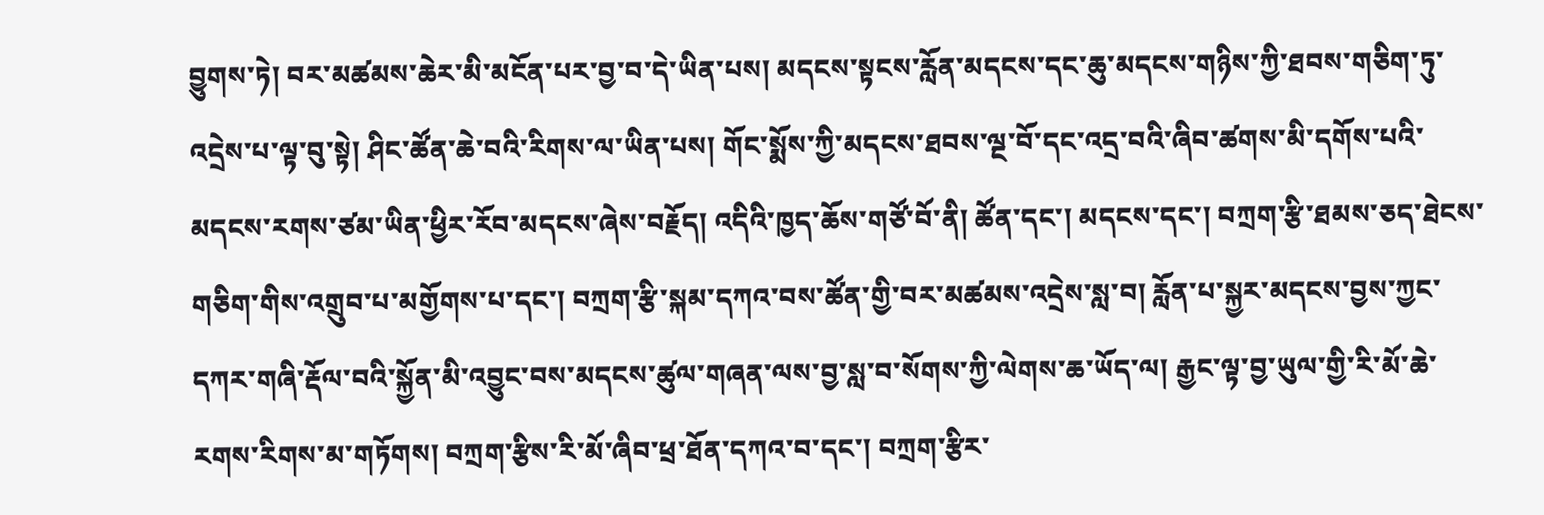བྱུགས་ཏེ། བར་མཚམས་ཆེར་མི་མངོན་པར་བྱ་བ་དེ་ཡིན་པས། མདངས་སྟངས་རློན་མདངས་དང་ཆུ་མདངས་གཉིས་ཀྱི་ཐབས་གཅིག་ཏུ་འདྲེས་པ་ལྟ་བུ་སྟེ། ཤིང་ཚོན་ཆེ་བའི་རིགས་ལ་ཡིན་པས། གོང་སྨོས་ཀྱི་མདངས་ཐབས་ལྔ་བོ་དང་འདྲ་བའི་ཞིབ་ཚགས་མི་དགོས་པའི་མདངས་རགས་ཙམ་ཡིན་ཕྱིར་རོབ་མདངས་ཞེས་བརྗོད། འདིའི་ཁྱད་ཆོས་གཙོ་བོ་ནི། ཚོན་དང་། མདངས་དང་། བཀྲག་རྩི་ཐམས་ཅད་ཐེངས་གཅིག་གིས་འགྲུབ་པ་མགྱོགས་པ་དང་། བཀྲག་རྩི་སྐམ་དཀའ་བས་ཚོན་གྱི་བར་མཚམས་འདྲེས་སླ་བ། རློན་པ་སྐྱར་མདངས་བྱས་ཀྱང་དཀར་གཞི་རྡོལ་བའི་སྐྱོན་མི་འབྱུང་བས་མདངས་ཚུལ་གཞན་ལས་བྱ་སླ་བ་སོགས་ཀྱི་ལེགས་ཆ་ཡོད་ལ། རྒྱང་ལྟ་བྱ་ཡུལ་གྱི་རི་མོ་ཆེ་རགས་རིགས་མ་གཏོགས། བཀྲག་རྩིས་རི་མོ་ཞིབ་ཕྲ་ཐོན་དཀའ་བ་དང་། བཀྲག་རྩིར་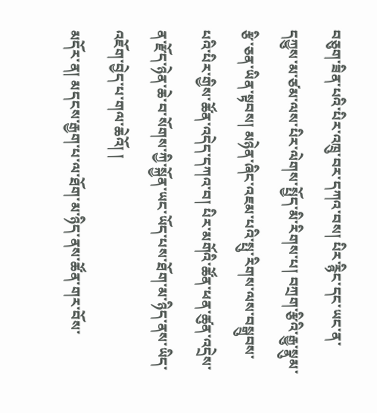བཅུག་ཟིན་པའི་པིར་འཁྲུ་བར་དཀའ་བས། པིར་རྙིང་དང་ཡང་ན་དཀྱུས་མ་ཙམ་ལས་པིར་ལེགས་སྤྱོད་མི་རིགས་པ། བཀྲག་རྩིའི་རྒྱུ་སྣུམ་རྩི་ཅན་ཡིན་སྟབས། མཉེན་ཞིང་འཇམ་པའི་སྤུ་རིགས་ལས་བསྒྲུབས་པའི་པིར་གྱིས་ཚོན་འདེད་དཀའ་བ། པིར་མགོའི་ཚོན་ཕན་ཚུན་འདྲེས་ན་རྫོད་ཉེན་ཆེ་བ་སོགས་ཀྱི་སྐྱོན་ཡང་ཡོད་པས་ཐོག་མ་ཉིད་ནས་ཡིད་འཇོག་བྱེད་པ་གལ་ཆེའོ། །
མདོར་ན། མདངས་རྒྱག་པ་ལ་ཐོག་མ་ཉིད་ནས་ཚོན་གར་བོས་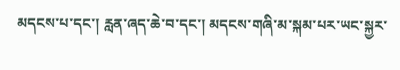མདངས་པ་དང་། རླན་ཞད་ཆེ་བ་དང་། མདངས་གཞི་མ་སྐམ་པར་ཡང་སྐྱར་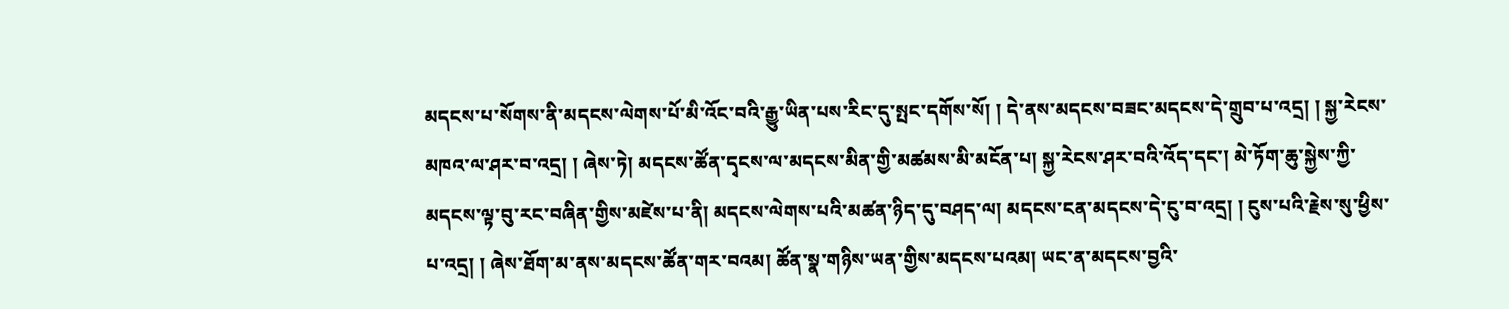མདངས་པ་སོགས་ནི་མདངས་ལེགས་པོ་མི་འོང་བའི་རྒྱུ་ཡིན་པས་རིང་དུ་སྤང་དགོས་སོ། ། དེ་ནས་མདངས་བཟང་མདངས་དེ་གྲུབ་པ་འདྲ། ། སྐྱ་རེངས་མཁའ་ལ་ཤར་བ་འདྲ། ། ཞེས་ཏེ། མདངས་ཚོན་དྭངས་ལ་མདངས་མིན་གྱི་མཚམས་མི་མངོན་པ། སྐྱ་རེངས་ཤར་བའི་འོད་དང་། མེ་ཏོག་ཆུ་སྐྱེས་ཀྱི་མདངས་ལྟ་བུ་རང་བཞིན་གྱིས་མཛེས་པ་ནི། མདངས་ལེགས་པའི་མཚན་ཉིད་དུ་བཤད་ལ། མདངས་ངན་མདངས་དེ་ངུ་བ་འདྲ། ། ངུས་པའི་རྗེས་སུ་ཕྱིས་པ་འདྲ། ། ཞེས་ཐོག་མ་ནས་མདངས་ཚོན་གར་བའམ། ཚོན་སྣ་གཉིས་ཡན་གྱིས་མདངས་པའམ། ཡང་ན་མདངས་བྱའི་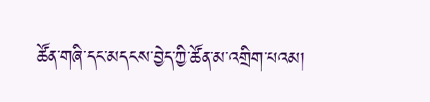ཚོན་གཞི་དང་མདངས་བྱེད་ཀྱི་ཚོན་མ་འགྲིག་པའམ།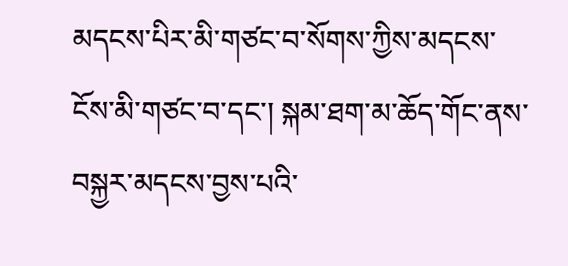མདངས་པིར་མི་གཙང་བ་སོགས་ཀྱིས་མདངས་ངོས་མི་གཙང་བ་དང་། སྐམ་ཐག་མ་ཆོད་གོང་ནས་བསྐྱར་མདངས་བྱས་པའི་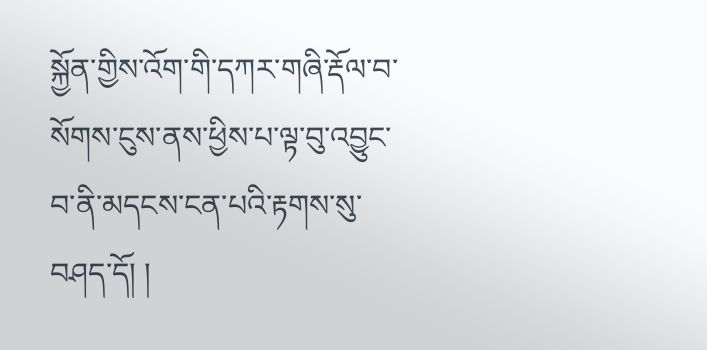སྐྱོན་གྱིས་འོག་གི་དཀར་གཞི་རྡོལ་བ་སོགས་ངུས་ནས་ཕྱིས་པ་ལྟ་བུ་འབྱུང་བ་ནི་མདངས་ངན་པའི་རྟགས་སུ་བཤད་དོ། །